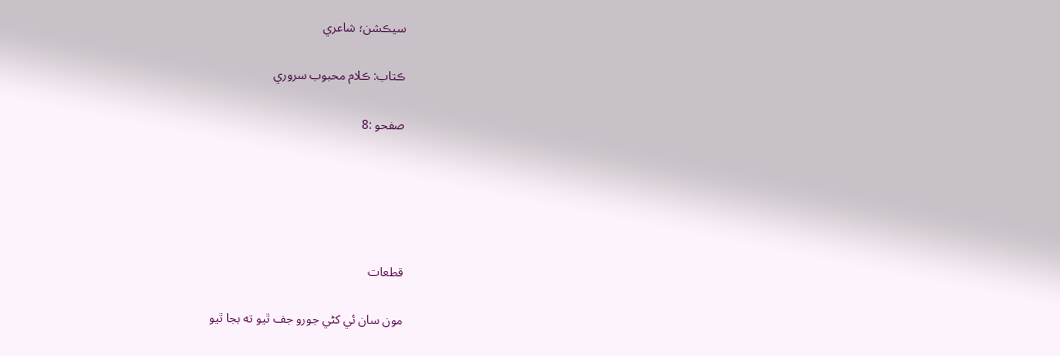سيڪشن؛ شاعري

ڪتاب: ڪلام محبوب سروري

صفحو :8





قطعات

مون سان ئي کڻي جورو جف ٿيو ته بجا ٿيو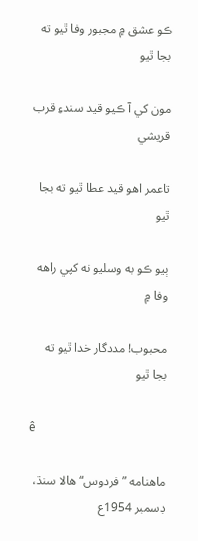ڪو عشق ۾ مجبور وفا ٿيو ته بجا ٿيو

مون کي آ ڪيو قيد سندءِ قرب قريشي

تاعمر اهو قيد عطا ٿيو ته بجا ٿيو

ٻيو ڪو به وسليو نه کپي راهه وفا ۾

محبوب! مددگار خدا ٿيو ته بجا ٿيو

ê

ماهنامه ” فردوس“ هالا سنڌ، ڊسمبر 1954ع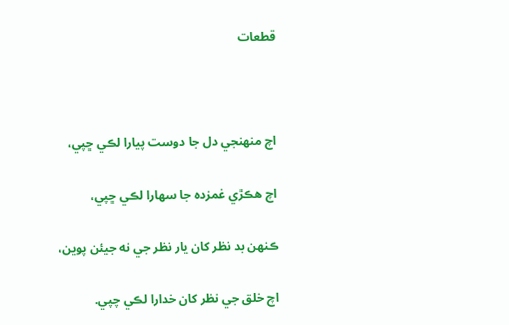قطعات



اچ منهنجي دل جا دوست پيارا لڪي ڇپي،

اچ هڪڙي غمزده جا سهارا لڪي ڇپي،

ڪنهن بد نظر کان يار نظر جي نه جيئن پوين،

اچ خلق جي نظر کان خدارا لڪي چپي.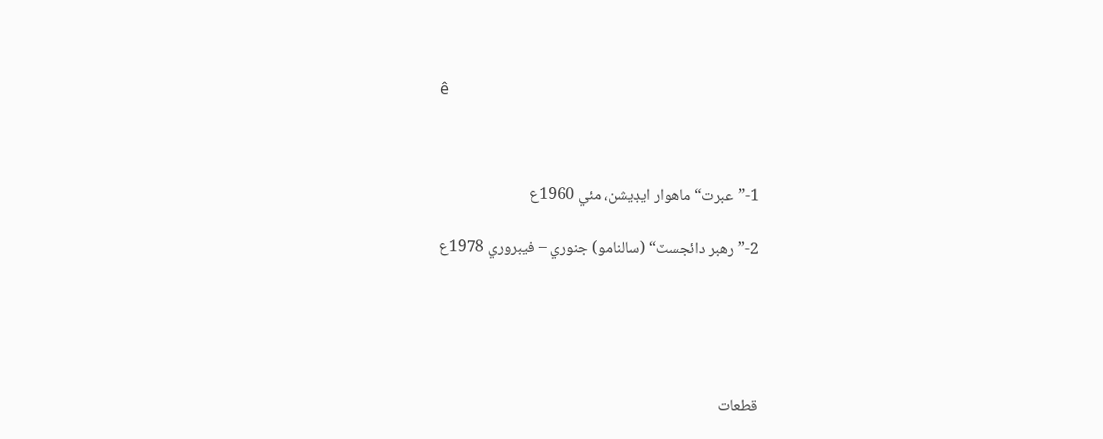ê



1-”عبرت“ ماهوار ايڊيشن، مئي 1960ع

2-”رهبر دائجسٽ“ (سالنامو) جنوري – فيبروري 1978ع





قطعات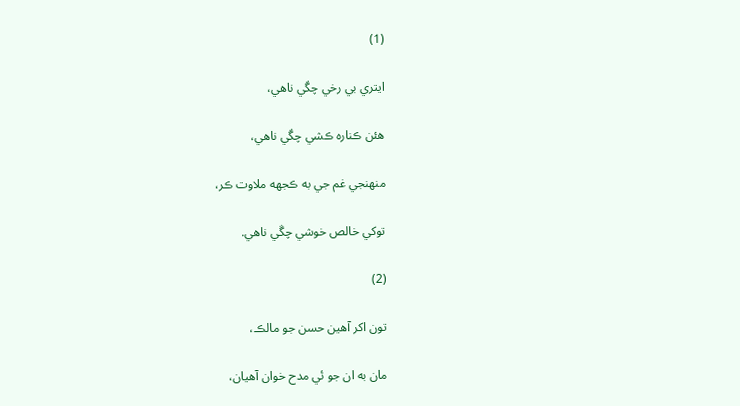(1)

ايتري بي رخي چڱي ناهي،

هئن ڪناره ڪشي چڱي ناهي،

منهنجي غم جي به ڪجهه ملاوت ڪر،

توکي خالص خوشي چڱي ناهي.

(2)

تون اکر آهين حسن جو مالڪ،

مان به ان جو ئي مدح خوان آهيان،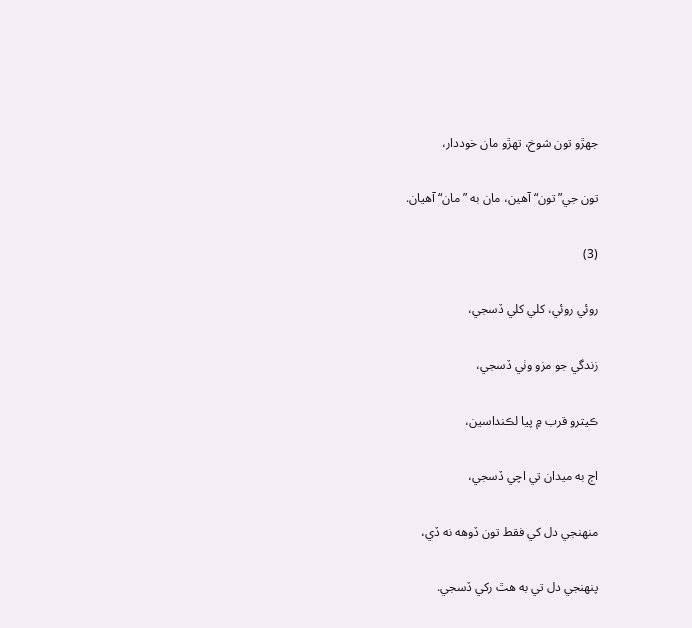جهڙو تون شوخ، تهڙو مان خوددار،

تون جي”تون“ آهين، مان به ”مان“ آهيان.

(3)

روئي روئي، کلي کلي ڏسجي،

زندگي جو مزو وٺي ڏسجي،

ڪيترو قرب ۾ پيا لڪنداسين،

اڄ به ميدان تي اچي ڏسجي،

منهنجي دل کي فقط تون ڏوهه نه ڏي،

پنهنجي دل تي به هٿ رکي ڏسجي.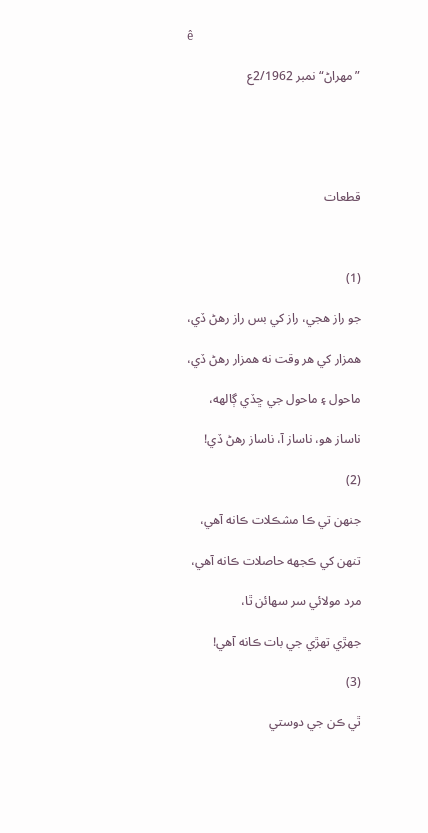ê

”مهراڻ“ نمبر 2/1962ع





قطعات



(1)

جو راز هجي، راز کي بس راز رهڻ ڏي،

همزار کي هر وقت نه همزار رهڻ ڏي،

ماحول ۽ ماحول جي ڇڏي ڳالهه،

ناساز هو، ناساز آ، ناساز رهڻ ڏي!

(2)

جنهن تي ڪا مشڪلات ڪانه آهي،

تنهن کي ڪجهه حاصلات ڪانه آهي،

مرد مولائي سر سهائن ٿا،

جهڙي تهڙي جي بات ڪانه آهي!

(3)

ٿي ڪن جي دوستي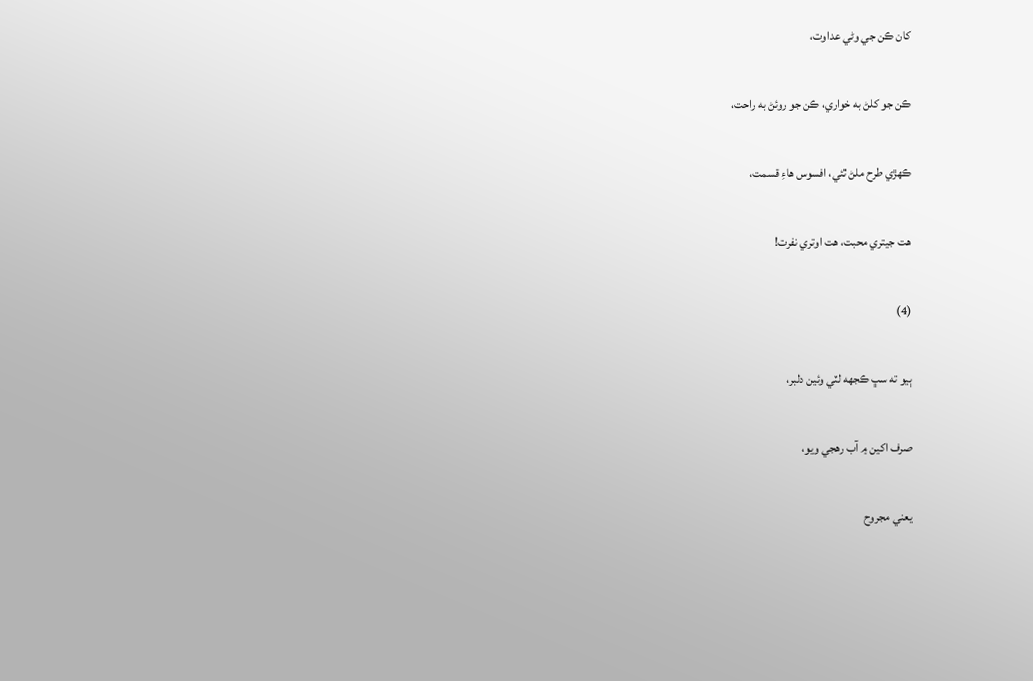کان ڪن جي وڻي عداوت،

ڪن جو کلڻ به خواري، ڪن جو روئڻ به راحت،

ڪهڙي طرح ملڻ ٿئي، افسوس هاءِ قسمت،

هت جيتري محبت، هت اوتري نفرت!

(4)

ٻيو ته سڀ ڪجهه لٽي وئين دلبر،

صرف اکين ۾ آب رهجي ويو،

يعني مجروح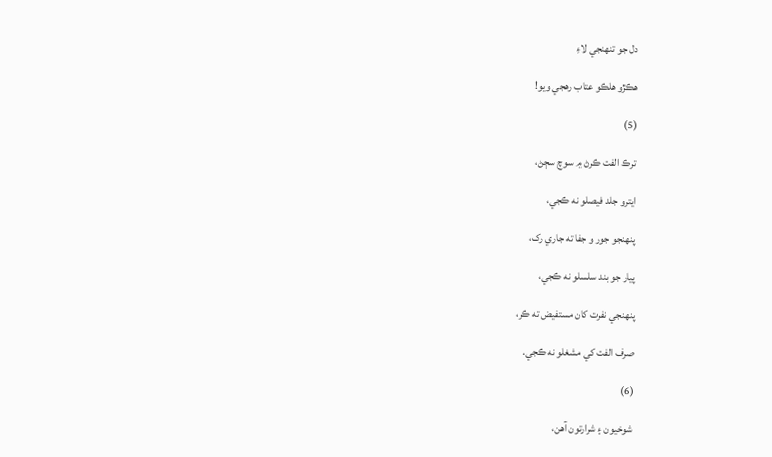دل جو تنهنجي لاءِ

هڪڙو هلڪو عتاب رهجي ويو!

(5)

ترڪ الفت ڪرڻ ۾ سوچ سڄڻ،

ايترو جلد فيصلو نه ڪجي،

پنهنجو جور و جفا ته جاري رک،

پيار جو بند سلسلو نه ڪجي،

پنهنجي نفرت کان مستفيض ته ڪر،

صرف الفت کي مشغلو نه ڪجي.

(6)

شوخيون ۽ شرارتون آهن،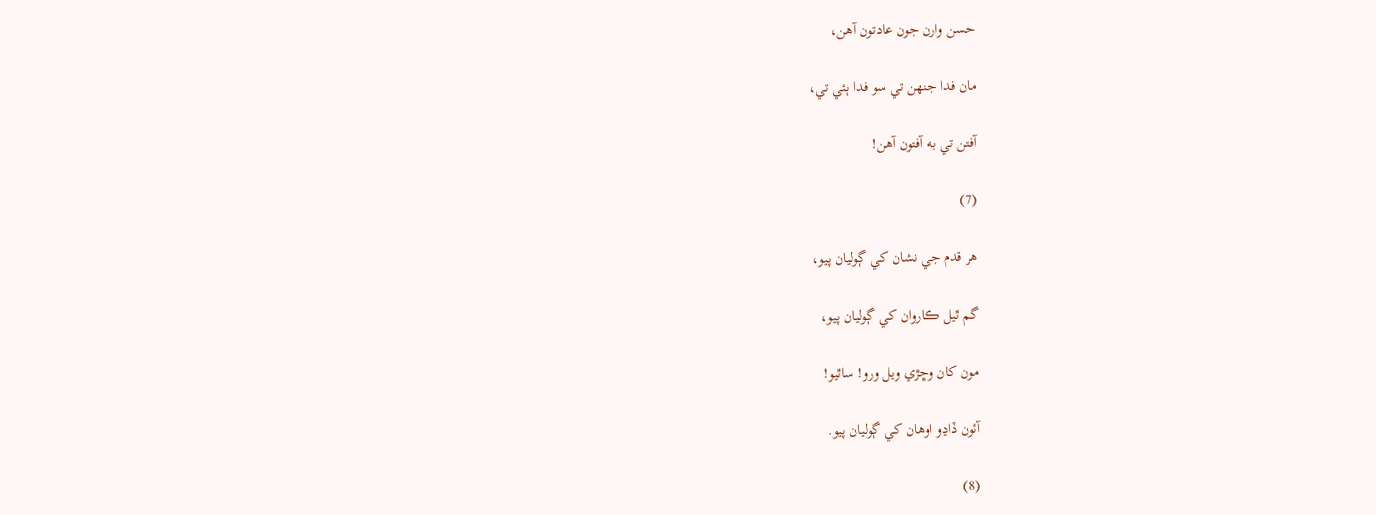حسن وارن جون عادتون آهن،

مان فدا جنهن تي سو فدا ٻئي تي،

آفتن تي به آفتون آهن!

(7)

هر قدم جي نشان کي ڳوليان پيو،

گم ٿيل ڪاروان کي ڳوليان پيو،

مون کان وڇڙي ويل ورو! ساٿيو!

آئون ڏاڍو اوهان کي ڳوليان پيو.

(8)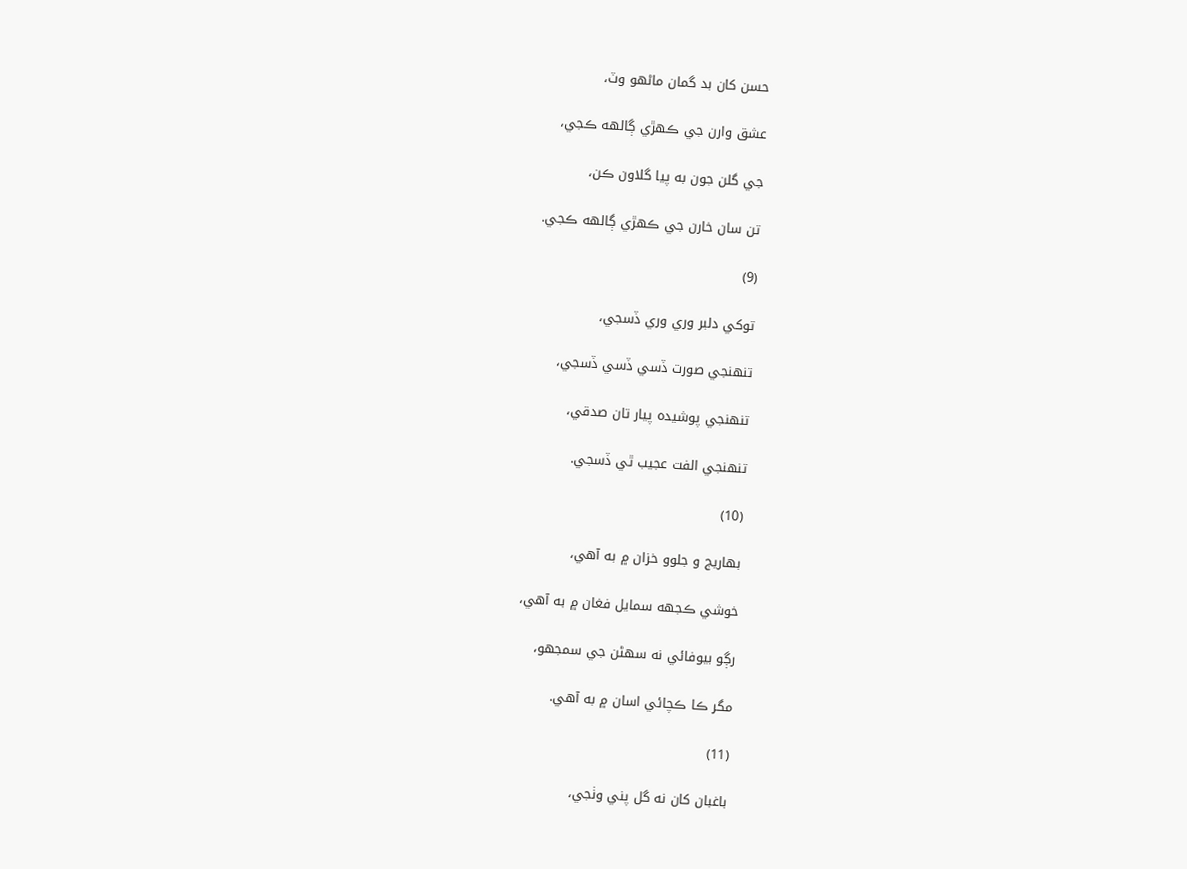حسن کان بد گمان ماڻهو وٽ،

عشق وارن جي ڪهڙي ڳالهه ڪجي،

جي گلن جون به پيا گلاون ڪن،

تن سان خارن جي ڪهڙي ڳالهه ڪجي.

(9)

توکي دلبر وري وري ڏسجي،

تنهنجي صورت ڏسي ڏسي ڏسجي،

تنهنجي پوشيده پيار تان صدقي،

تنهنجي الفت عجيب ٿي ڏسجي.

(10)

بهاريج و جلوو خزان ۾ به آهي،

خوشي ڪجهه سمايل فغان ۾ به آهي،

رڳو بيوفائي نه سهڻن جي سمجهو،

مگر ڪا ڪچائي اسان ۾ به آهي.

(11)

باغبان کان نه گل پني وٺجي،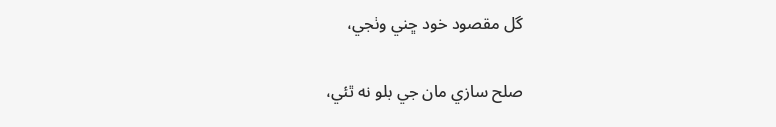گل مقصود خود ڇني وٺجي،

صلح سازي مان جي بلو نه ٿئي،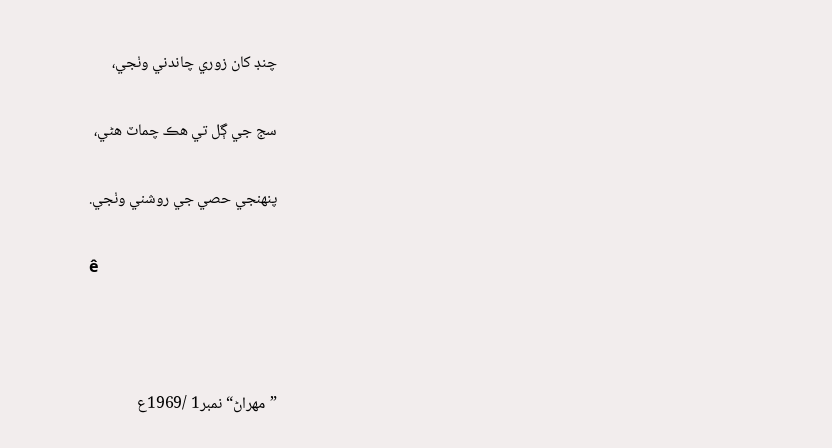چنڊ کان زوري چاندني وٺجي،

سج جي ڳل تي هڪ چماٽ هڻي،

پنهنجي حصي جي روشني وٺجي.

ê



”مهراڻ“ نمبر1 /1969ع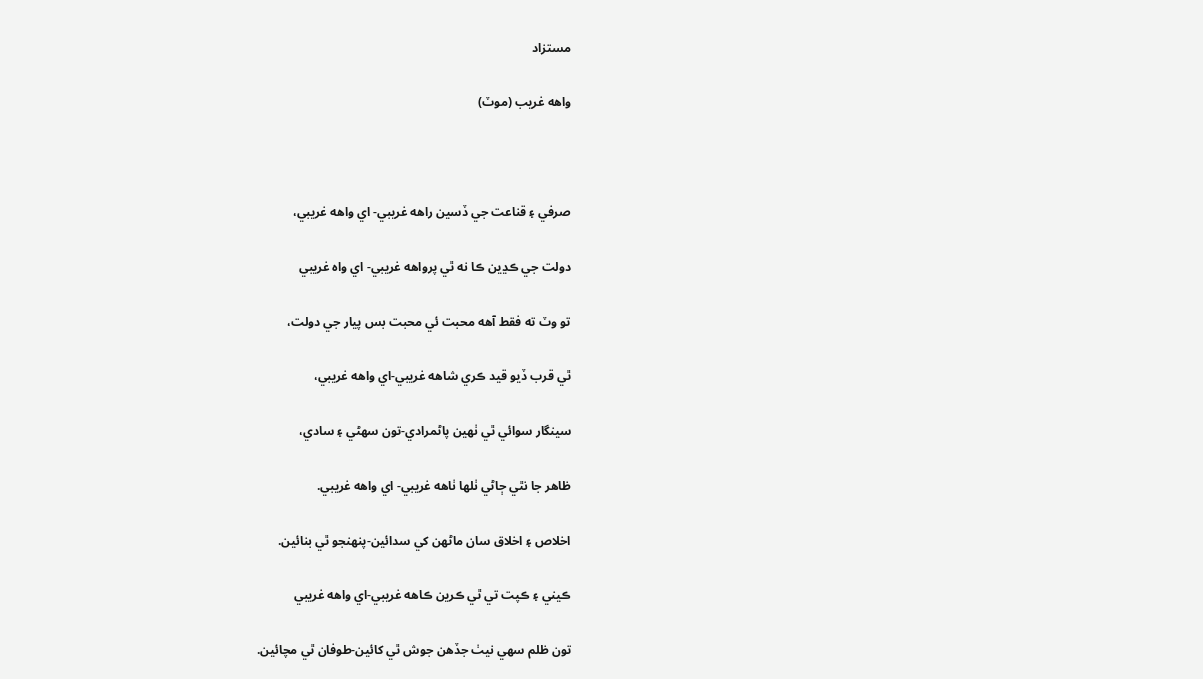مستزاد

واهه غريب (موٽ)



صرفي ۽ قناعت جي ڏسين راهه غريبي- اي واهه غريبي،

دولت جي ڪڍين ڪا نه ٿي پرواهه غريبي- اي واه غريبي

تو وٽ ته فقط آهه محبت ئي محبت بس پيار جي دولت،

ٿي قرب ڏيو قيد ڪري شاهه غريبي-اي واهه غريبي،

سينگار سوائي ٿي ٺهين پاڻمرادي-تون سهڻي ۽ سادي،

ظاهر جا نٿي ڄاڻي ٺلها ٺاهه غريبي- اي واهه غريبي.

اخلاص ۽ اخلاق سان ماڻهن کي سدائين-پنهنجو ٿي بنائين.

ڪيني ۽ ڪپت تي ٿي ڪرين ڪاهه غريبي-اي واهه غريبي

تون ظلم سهي نيٺ جڏهن جوش ٿي کائين-طوفان ٿي مچائين.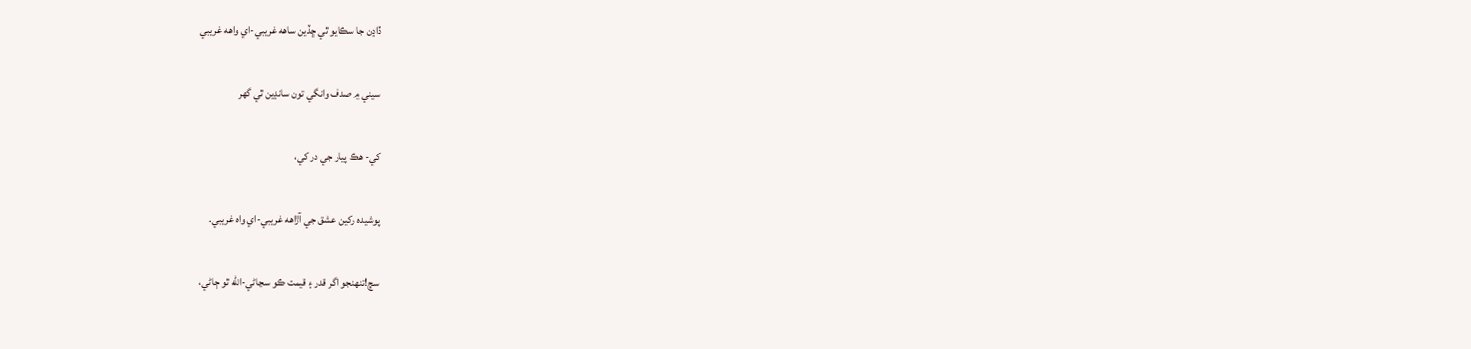ڏاڍن جا سڪايو ٿي ڇڏين ساهه غريبي-اي واهه غريبي

سيني ۾ صدف وانگي تون سانڍين ٿي گهر

کي- هڪ پيار جي در کي،

پوشيده رکين عشق جي آڙاهه غريبي-اي واه غريبي.

سچ!تنهنجو اگر قدر ۽ قيمت ڪو سڃاڻي-الله ٿو ڄاڻي،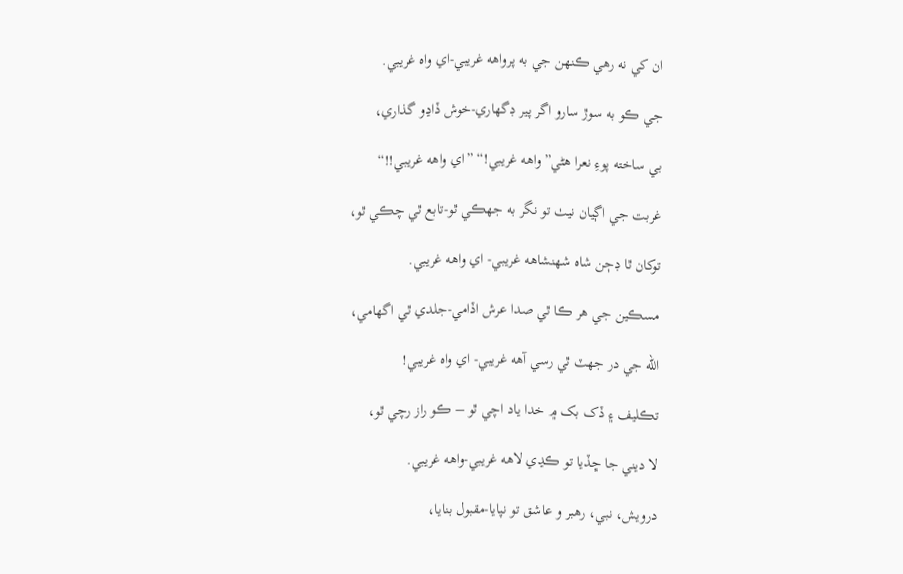ان کي نه رهي ڪنهن جي به پرواهه غريبي-اي واه غريبي.

جي ڪو به سوڙ سارو اگر پير ڊگهاري-خوش ڏاڍو گذاري،

بي ساخته پوءِ نعرا هڻي”واهه غريبي!“ ”اي واهه غريبي!!“

غربت جي اڳيان نيٺ تو نگر به جهڪي ٿو-تابع ٿي چڪي ٿو،

توکان ٿا ڊڄن شاه شهنشاهه غريبي- اي واهه غريبي.

مسڪين جي هر ڪا ٿي صدا عرش اڏامي-جلدي ٿي اگهامي،

الله جي در جهٽ ٿي رسي آهه غريبي- اي واه غريبي!

تڪليف ۽ ڏک بک ۾ خدا ياد اچي ٿو – ڪو راز رچي ٿو،

لا ديني جا ڇڏيا تو ڪڍي لاهه غريبي-واهه غريبي.

درويش، نبي، رهبر و عاشق تو نپايا-مقبول بنايا،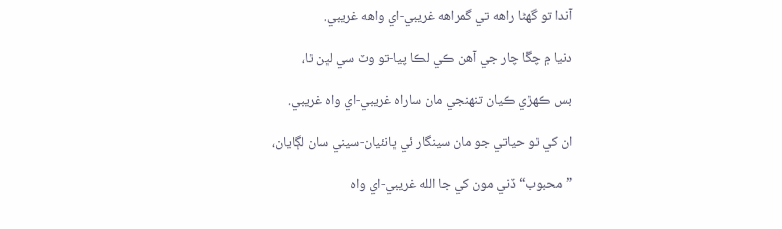آندا تو گهڻا راهه تي گمراهه غريبي-اي واهه غريبي.

دنيا ۾ چڱا چار جي آهن ڪي لڪا پيا-تو وٽ سي لڀن ٿا،

بس ڪهڙي ڪيان تنهنجي مان ساراه غريبي-اي واه غريبي.

ان کي ٿو حياتي جو مان سينگار ئي ڀانئيان-سيني سان لڳايان،

”محبوب“ ڏني مون کي جا الله غريبي-اي واه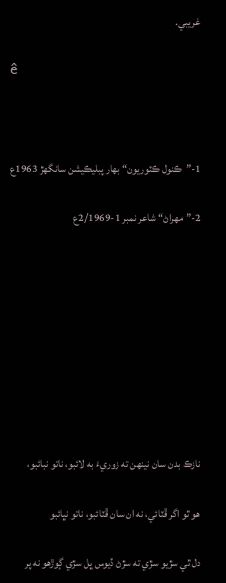غريبي.

ê



1-”ڪنول ڪٽوريون“ بهار پبليڪيشن سانگهڙ 1963ع

2-”مهراڻ“ شاعر نمبر 1-2/1969ع









نازڪ بدن سان نينهن ته زوريءَ به لائبو، ناتو نبائبو،

هو ٿو اگر ڦٽائي، نه ان سان ڦٽائبو، ناتو نڀائبو

دل ٿي سڙيو سڙي ته سڙڻ ڏيوس ڀل سڙي ڳوڙهو نه پر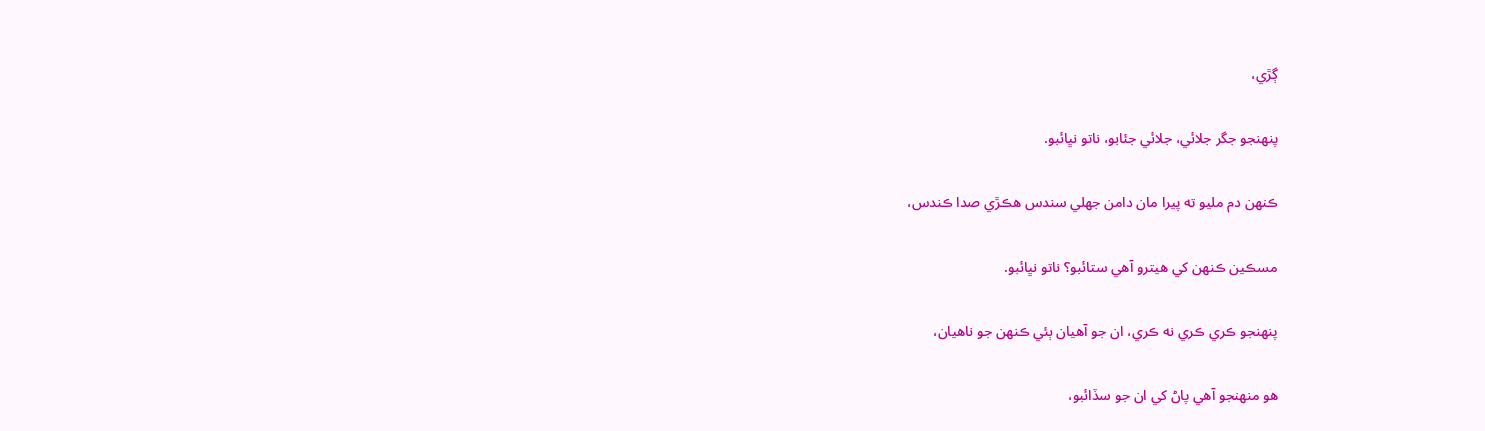ڳڙي،

پنهنجو جگر جلائي، جلائي جئابو، ناتو نڀائبو.

ڪنهن دم مليو ته پيرا مان دامن جهلي سندس هڪڙي صدا ڪندس،

مسڪين ڪنهن کي هيترو آهي ستائبو؟ ناتو نڀائبو.

پنهنجو ڪري ڪري نه ڪري، ان جو آهيان ٻئي ڪنهن جو ناهيان،

هو منهنجو آهي پاڻ کي ان جو سڏائبو،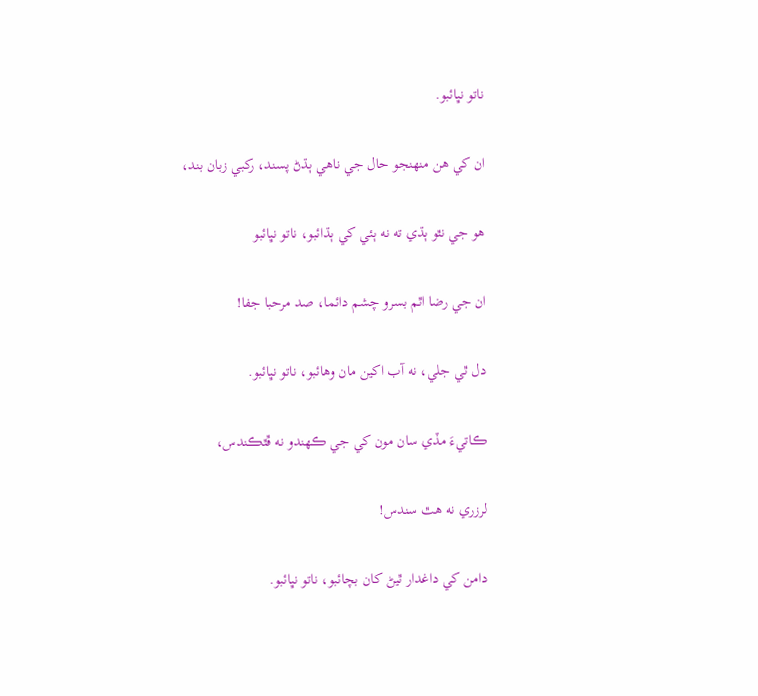ناتو نڀائبو.

ان کي هن منهنجو حال جي ناهي ٻڌڻ پسند، رکبي زبان بند،

هو جي نٿو ٻڌي ته نه ٻئي کي ٻڌائبو، ناتو نڀائبو

ان جي رضا اٿم بسرو چشم دائما، صد مرحبا جفا!

دل ٿي جلي، نه آب اکين مان وهائبو، ناتو نڀائبو.

ڪاتيءَ مڏي سان مون کي جي ڪهندو نه ڦٿڪندس،

لرزري نه هٿ سندس!

دامن کي داغدار ٿيڻ کان بچائبو، ناتو نڀائبو.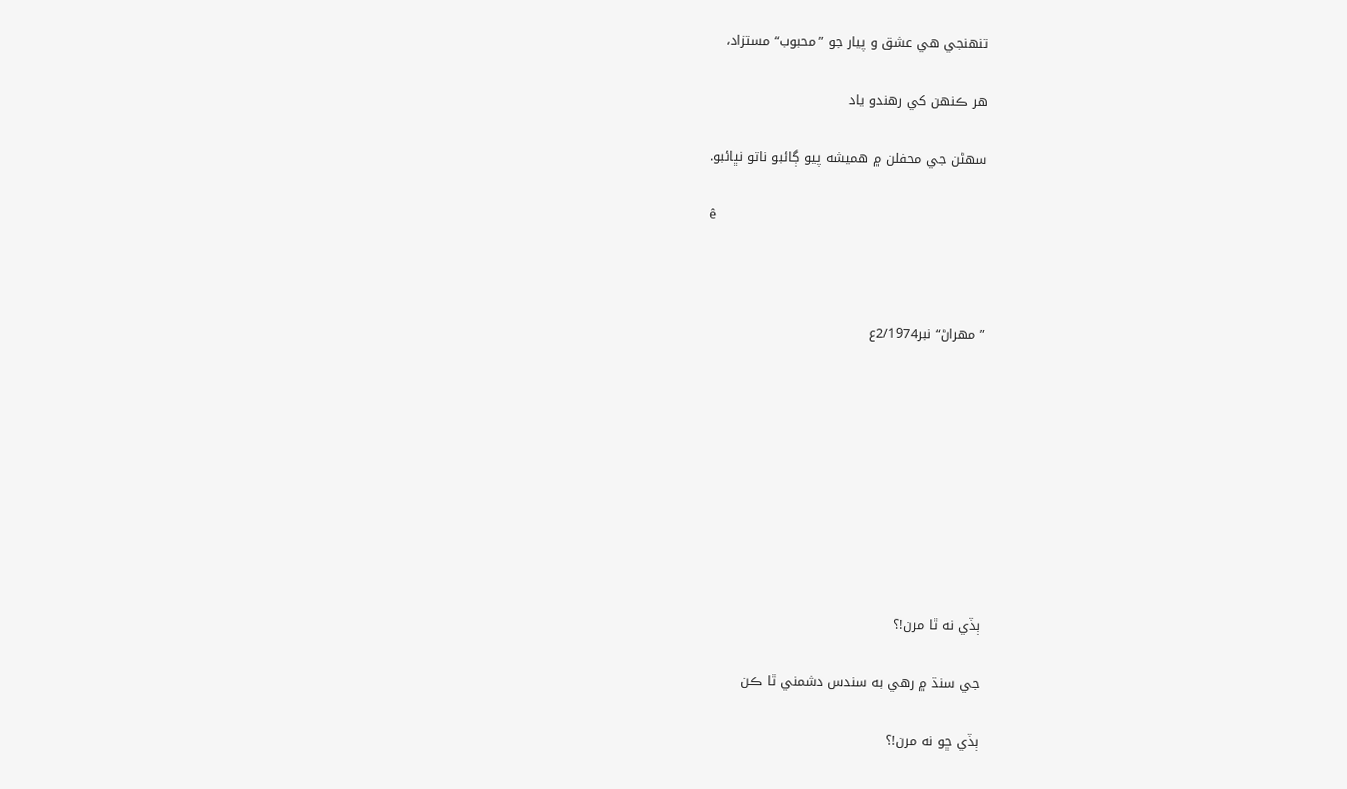تنهنجي هي عشق و پيار جو ”محبوب“ مستزاد،

هر ڪنهن کي رهندو ياد

سهڻن جي محفلن ۾ هميشه پيو ڳائبو ناتو نڀائبو.

ê



”مهراڻ“ نبر2/1974ع









ٻڏي نه ٿا مرن!؟

جي سنڌ ۾ رهي به سندس دشمني ٿا ڪن

ٻڏي ڇو نه مرن!؟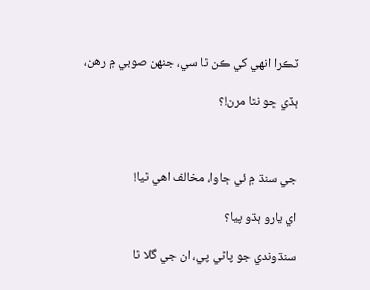ٽڪرا انهي کي ڪن ٿا سي، جنهن صوبي ۾ رهن،

ٻڏي ڇو نٿا مرن!؟



جي سنڌ ۾ ئي ڄاوا، مخالف اهي ٿيا!

اي يارو ٻڌو پيا؟

سنڌوندي جو پاڻي پي، ان جي گلا ٿا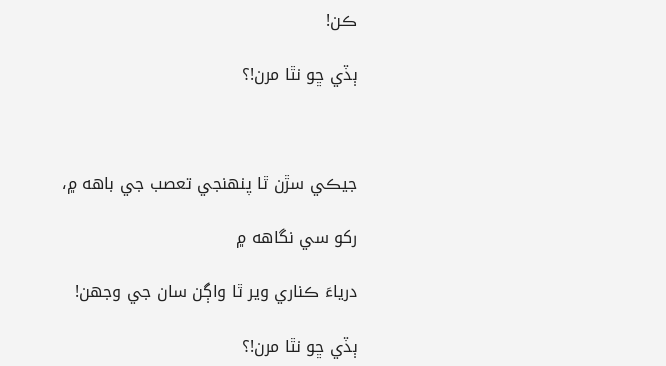ڪن!

ٻڏي ڇو نٿا مرن!؟



جيڪي سڙن ٿا پنهنجي تعصب جي باهه ۾،

رکو سي نگاهه ۾

درياءَ ڪناري وير ٿا واڳن سان جي وجهن!

ٻڏي ڇو نٿا مرن!؟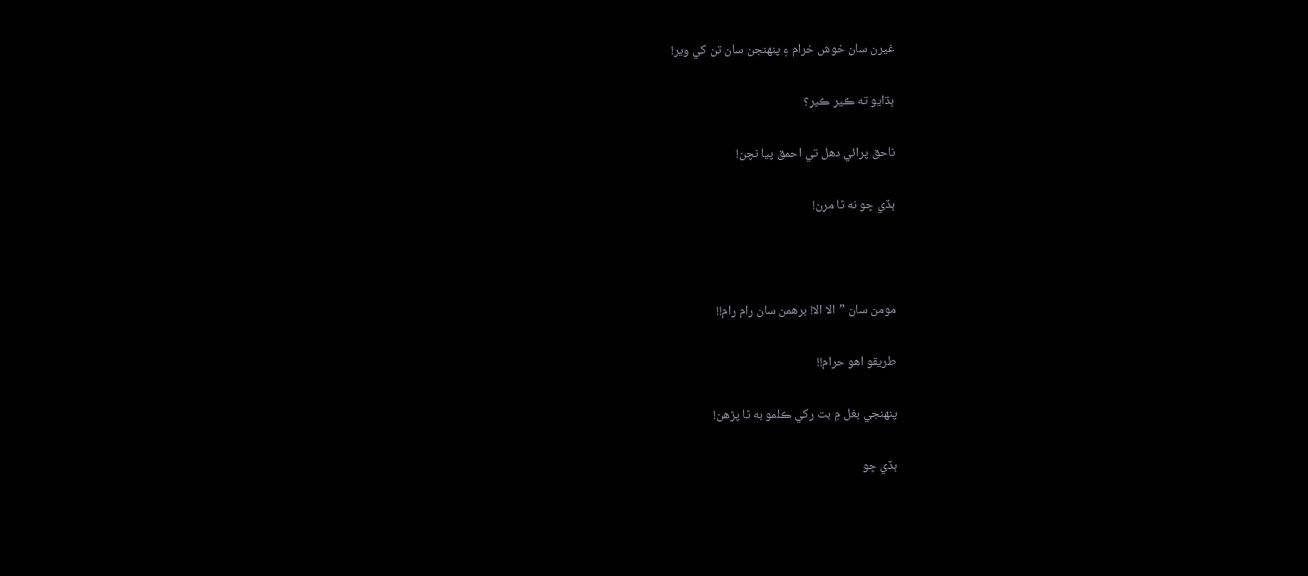غيرن سان خوش خرام ۽ پنهنجن سان تن کي وير!

ٻڌايو ته ڪير ڪير؟

ناحق پرائي دهل تي احمق پيا نچن!

ٻڏي ڇو نه ٿا مرن!



مومن سان ”الا الا! برهمن سان رام رام!!

طريقو اهو حرام!!

پنهنجي بغل ۾ بت رکي ڪلمو به ٿا پڙهن!

ٻڏي ڇو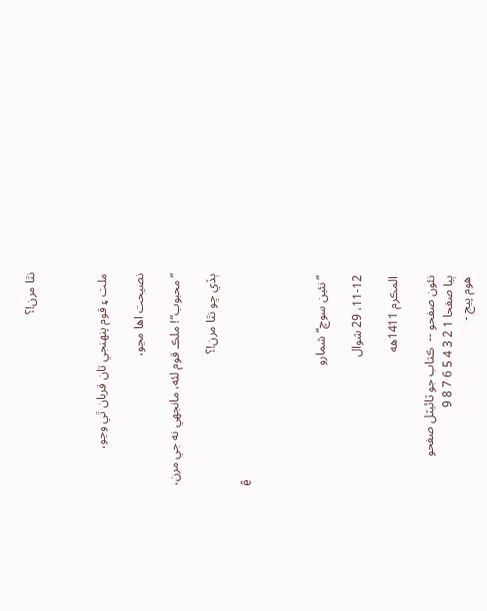نٿا مرن!؟



ملت ۽ قوم پنهنجي تان قربان ٿي وڃو،

نصيحت اها مڃو،

”محبوب“! ملڪ قوم لئه، مانجهي نه جي مرن،

ٻڏي ڇو نٿا مرن!؟

ê



”نئين سوچ“ شمارو

11-12، 29 شوال

المڪرم 1411هه

نئون صفحو --  ڪتاب جو ٽائيٽل صفحو
ٻيا صفحا 1 2 3 4 5 6 7 8 9
هوم پيج -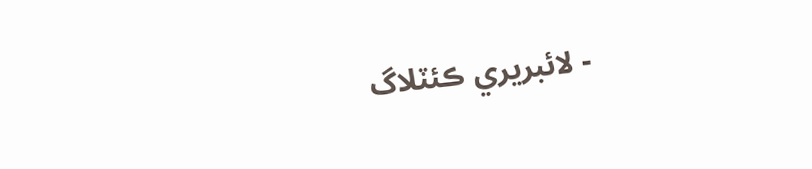- لائبريري ڪئٽلاگ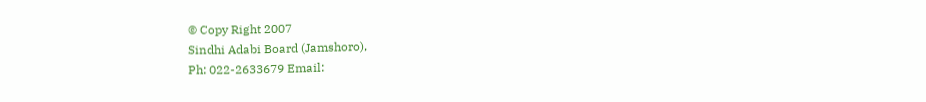© Copy Right 2007
Sindhi Adabi Board (Jamshoro),
Ph: 022-2633679 Email: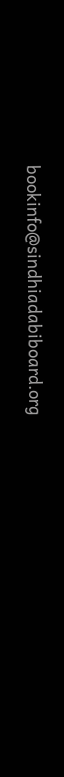bookinfo@sindhiadabiboard.org